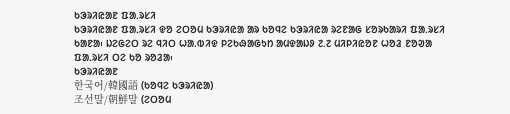ᱠᱳᱨᱤᱭᱟᱱ ᱯᱟᱹᱨᱥᱤ
ᱠᱳᱨᱤᱭᱟᱱ ᱯᱟᱹᱨᱥᱤ ᱫᱚ ᱮᱛᱚᱢ ᱠᱳᱨᱤᱭᱟ ᱟᱨ ᱠᱚᱧᱮ ᱠᱳᱨᱤᱭᱟ ᱨᱮᱱᱟᱜ ᱥᱚᱨᱠᱟᱨᱤ ᱯᱟᱹᱨᱥᱤ ᱠᱟᱱᱟ᱾ ᱡᱮᱜᱮᱛ ᱨᱮ ᱧᱤᱛ ᱦᱟᱹᱵᱤᱫ ᱞᱮᱠᱷᱟᱜᱩᱴ ᱟᱢᱫᱟᱡᱽ ᱗.᱗ ᱢᱤᱞᱤᱭᱚᱱ ᱦᱚᱲ ᱱᱚᱣᱟ ᱯᱟᱹᱨᱥᱤ ᱛᱮ ᱠᱚ ᱨᱚᱲᱟ᱾
ᱠᱳᱨᱤᱭᱟᱱ
한국어/韓國語 (ᱠᱚᱧᱮ ᱠᱳᱨᱤᱭᱟ)
조선말/朝鮮말 (ᱮᱛᱚᱢ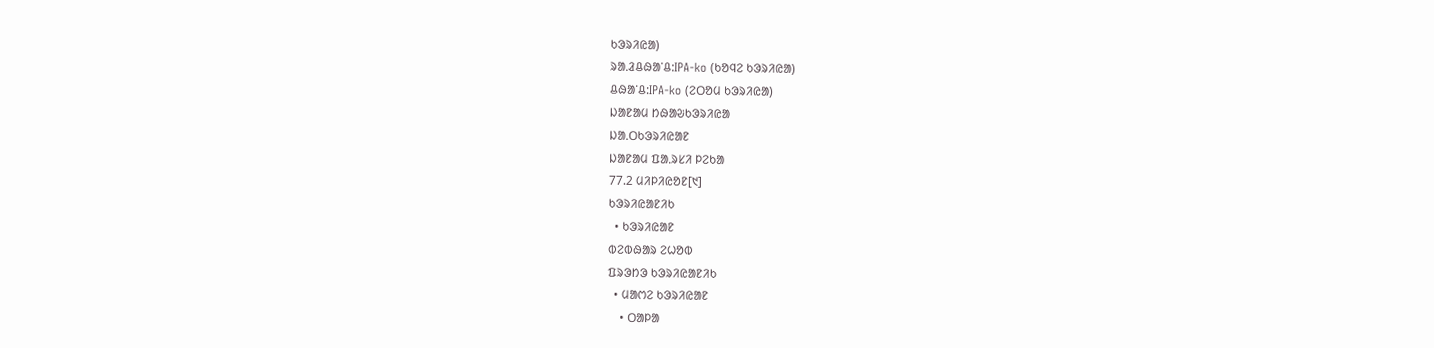ᱠᱳᱨᱤᱭᱟ)
ᱨᱟᱹᱲᱪᱷᱟᱸᱪ:IPA-ko (ᱠᱚᱧᱮ ᱠᱳᱨᱤᱭᱟ)
ᱪᱷᱟᱸᱪ:IPA-ko (ᱮᱛᱚᱢ ᱠᱳᱨᱤᱭᱟ)
ᱡᱟᱱᱟᱢ ᱴᱷᱟᱶᱠᱳᱨᱤᱭᱟ
ᱡᱟᱹᱛᱠᱳᱨᱤᱭᱟᱱ
ᱡᱟᱱᱟᱢ ᱯᱟᱹᱨᱥᱤ ᱞᱮᱠᱟ
77.2 ᱢᱤᱞᱤᱭᱚᱱ[᱑]
ᱠᱳᱨᱤᱭᱟᱱᱤᱠ
  • ᱠᱳᱨᱤᱭᱟᱱ
ᱵᱮᱵᱷᱟᱨ ᱮᱦᱚᱵ
ᱯᱨᱳᱴᱳ ᱠᱳᱨᱤᱭᱟᱱᱤᱠ
  • ᱢᱟᱬᱮ ᱠᱳᱨᱤᱭᱟᱱ
    • ᱛᱟᱞᱟ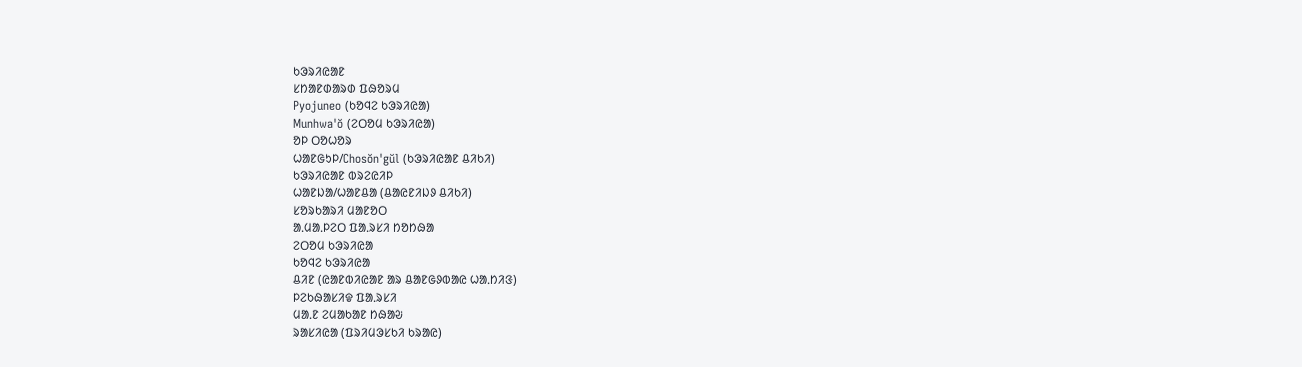ᱠᱳᱨᱤᱭᱟᱱ
ᱥᱴᱟᱱᱰᱟᱨᱰ ᱯᱷᱚᱨᱢ
Pyojuneo (ᱠᱚᱧᱮ ᱠᱳᱨᱤᱭᱟ)
Munhwa'ŏ (ᱮᱛᱚᱢ ᱠᱳᱨᱤᱭᱟ)
ᱚᱞ ᱛᱚᱦᱚᱨ
ᱦᱟᱱᱜᱩᱞ/Chosŏn'gŭl (ᱠᱳᱨᱤᱭᱟᱱ ᱪᱤᱠᱤ)
ᱠᱳᱨᱤᱭᱟᱱ ᱵᱨᱮᱭᱤᱞ
ᱦᱟᱱᱡᱟ/ᱦᱟᱱᱪᱟ (ᱪᱟᱭᱱᱤᱡᱽ ᱪᱤᱠᱤ)
ᱥᱚᱨᱠᱟᱨᱤ ᱢᱟᱱᱚᱛ
ᱟᱹᱢᱟᱹᱞᱮᱛ ᱯᱟᱹᱨᱥᱤ ᱴᱚᱴᱷᱟ
ᱮᱛᱚᱢ ᱠᱳᱨᱤᱭᱟ
ᱠᱚᱧᱮ ᱠᱳᱨᱤᱭᱟ
ᱪᱤᱱ (ᱭᱟᱱᱵᱤᱭᱟᱱ ᱟᱨ ᱪᱟᱱᱜᱽᱵᱟᱭ ᱦᱟᱹᱴᱤᱝ)
ᱞᱮᱠᱷᱟᱥᱤᱫ ᱯᱟᱹᱨᱥᱤ
ᱢᱟᱹᱱ ᱮᱢᱟᱠᱟᱱ ᱴᱷᱟᱶ
ᱨᱟᱥᱤᱭᱟ (ᱯᱨᱤᱢᱳᱥᱠᱤ ᱠᱨᱟᱭ)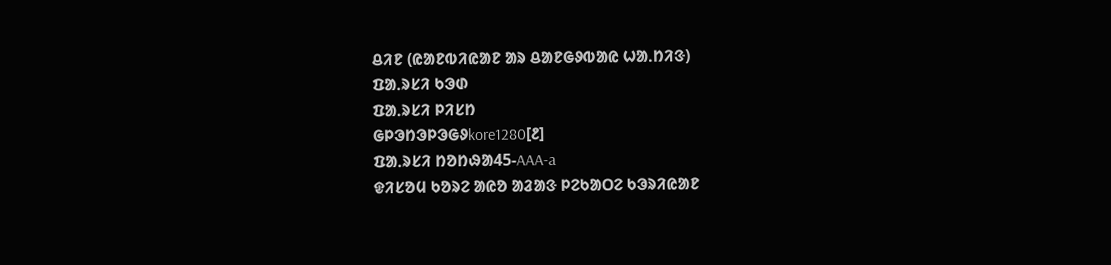ᱪᱤᱱ (ᱭᱟᱱᱵᱤᱭᱟᱱ ᱟᱨ ᱪᱟᱱᱜᱽᱵᱟᱭ ᱦᱟᱹᱴᱤᱝ)
ᱯᱟᱹᱨᱥᱤ ᱠᱳᱰ
ᱯᱟᱹᱨᱥᱤ ᱞᱤᱥᱴ
ᱜᱞᱳᱴᱳᱞᱳᱜᱽkore1280[᱒]
ᱯᱟᱹᱨᱥᱤ ᱴᱚᱴᱷᱟ45-AAA-a
ᱫᱤᱥᱚᱢ ᱠᱚᱨᱮ ᱟᱭᱚ ᱟᱲᱟᱝ ᱞᱮᱠᱟᱛᱮ ᱠᱳᱨᱤᱭᱟᱱ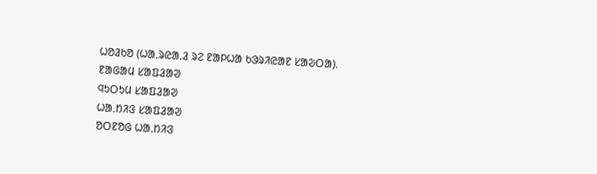ᱦᱚᱲᱠᱚ (ᱦᱟᱹᱨᱭᱟᱹᱲ ᱨᱮ ᱱᱟᱞᱦᱟ ᱠᱳᱨᱤᱭᱟᱱ ᱥᱟᱶᱛᱟ).
ᱱᱟᱜᱟᱢ ᱥᱟᱯᱲᱟᱣ
ᱧᱩᱛᱩᱢ ᱥᱟᱯᱲᱟᱣ
ᱦᱟᱹᱴᱤᱝ ᱥᱟᱯᱲᱟᱣ
ᱚᱛᱱᱚᱜ ᱦᱟᱹᱴᱤᱝ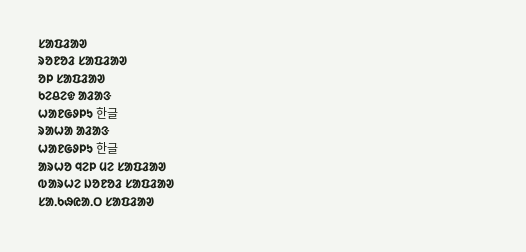ᱥᱟᱯᱲᱟᱣ
ᱨᱚᱱᱚᱲ ᱥᱟᱯᱲᱟᱣ
ᱚᱞ ᱥᱟᱯᱲᱟᱣ
ᱠᱮᱪᱮᱫ ᱟᱲᱟᱝ
ᱦᱟᱱᱜᱽᱞᱩ 한글
ᱨᱟᱦᱟ ᱟᱲᱟᱝ
ᱦᱟᱱᱜᱽᱞᱩ 한글
ᱟᱨᱦᱚ ᱧᱮᱞ ᱢᱮ ᱥᱟᱯᱲᱟᱣ
ᱵᱟᱨᱦᱮ ᱡᱚᱱᱚᱲ ᱥᱟᱯᱲᱟᱣ
ᱥᱟᱹᱠᱷᱭᱟᱹᱛ ᱥᱟᱯᱲᱟᱣ